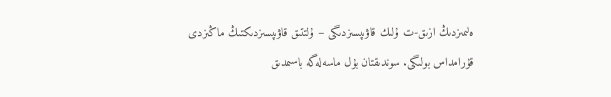ەلىمىزدىڭ ازىق-ت ۇلىك قاۋىپسىزدىگى – ۇلتتىق قاۋىپسىزدىكتىڭ ماڭىزدى قۇرامداس بولىگى. سوندىقتان بۇل ماسەلەگە باسىمدىق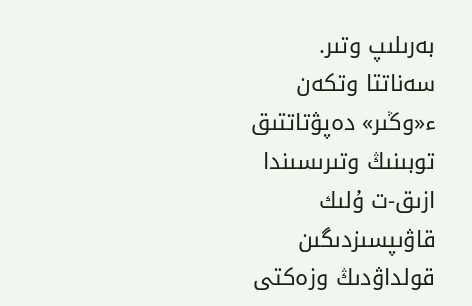بەرىلىپ وتىر. سەناتتا وتكەن ء«وڭىر» دەپۋتاتتىق توبىنىڭ وتىرىسىندا ازىق-ت ۇلىك قاۋىپسىزدىگىن قولداۋدىڭ وزەكتى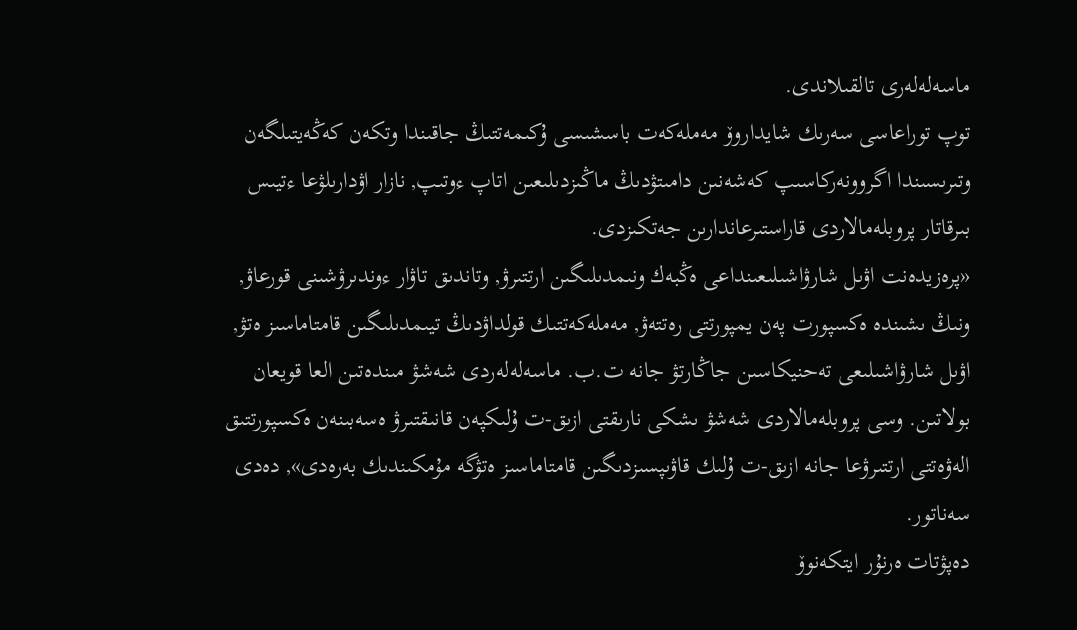ماسەلەلەرى تالقىلاندى.
توپ توراعاسى سەرىك شايداروۆ مەملەكەت باسشىسى ۇكىمەتتىڭ جاقىندا وتكەن كەڭەيتىلگەن وتىرىسىندا اگروونەركاسىپ كەشەنىن دامىتۋدىڭ ماڭىزدىلىعىن اتاپ ءوتىپ, نازار اۋدارىلۋعا ءتيىس بىرقاتار پروبلەمالاردى قاراستىرعاندارىن جەتكىزدى.
«پرەزيدەنت اۋىل شارۋاشىلىعىنداعى ەڭبەك ونىمدىلىگىن ارتتىرۋ, وتاندىق تاۋار ءوندىرۋشىنى قورعاۋ, ونىڭ ىشىندە ەكسپورت پەن يمپورتتى رەتتەۋ, مەملەكەتتىك قولداۋدىڭ تيىمدىلىگىن قامتاماسىز ەتۋ, اۋىل شارۋاشىلىعى تەحنيكاسىن جاڭارتۋ جانە ت.ب. ماسەلەلەردى شەشۋ مىندەتىن العا قويعان بولاتىن. وسى پروبلەمالاردى شەشۋ ىشكى نارىقتى ازىق-ت ۇلىكپەن قانىقتىرۋ ەسەبىنەن ەكسپورتتىق الەۋەتتى ارتتىرۋعا جانە ازىق-ت ۇلىك قاۋىپسىزدىگىن قامتاماسىز ەتۋگە مۇمكىندىك بەرەدى», دەدى سەناتور.
دەپۋتات ەرنۇر ايتكەنوۆ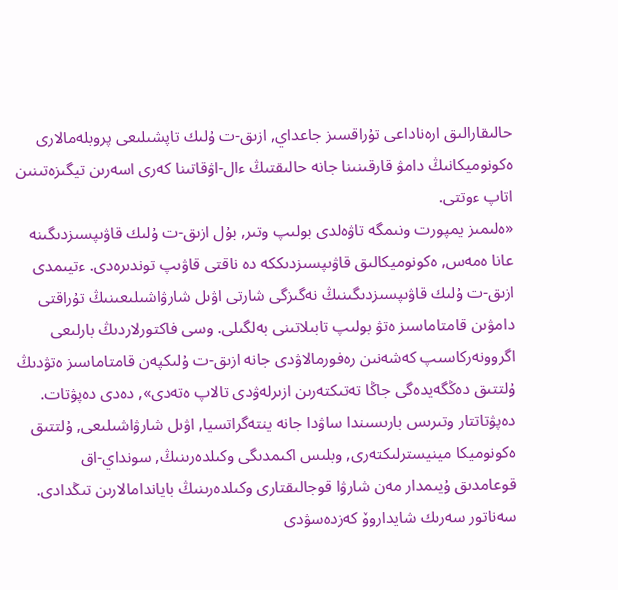حالىقارالىق ارەناداعى تۇراقسىز جاعداي, ازىق-ت ۇلىك تاپشىلىعى پروبلەمالارى ەكونوميكانىڭ دامۋ قارقىنىنا جانە حالىقتىڭ ءال-اۋقاتىنا كەرى اسەرىن تيگىزەتىنىن اتاپ ءوتتى.
«ەلىمىز يمپورت ونىمگە تاۋەلدى بولىپ وتىر, بۇل ازىق-ت ۇلىك قاۋىپسىزدىگىنە عانا ەمەس, ەكونوميكالىق قاۋىپسىزدىككە دە ناقتى قاۋىپ توندىرەدى. ءتيىمدى ازىق-ت ۇلىك قاۋىپسىزدىگىنىڭ نەگىزگى شارتى اۋىل شارۋاشىلىعىنىڭ تۇراقتى دامۋىن قامتاماسىز ەتۋ بولىپ تابىلاتىنى بەلگىلى. وسى فاكتورلاردىڭ بارلىعى اگروونەركاسىپ كەشەنىن رەفورمالاۋدى جانە ازىق-ت ۇلىكپەن قامتاماسىز ەتۋدىڭ ۇلتتىق دەڭگەيدەگى جاڭا تەتىكتەرىن ازىرلەۋدى تالاپ ەتەدى», دەدى دەپۋتات.
دەپۋتاتتار وتىرىس بارىسىندا ساۋدا جانە ينتەگراتسيا, اۋىل شارۋاشىلىعى, ۇلتتىق ەكونوميكا مينيسترلىكتەرى, وبلىس اكىمدىگى وكىلدەرىنىڭ, سونداي-اق قوعامدىق ۇيىمدار مەن شارۋا قوجالىقتارى وكىلدەرىنىڭ باياندامالارىن تىڭدادى.
سەناتور سەرىك شايداروۆ كەزدەسۋدى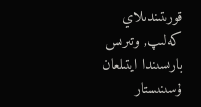قورىتىندىلاي كەلىپ, وتىرىس بارىسىندا ايتىلعان ۇسىنىستار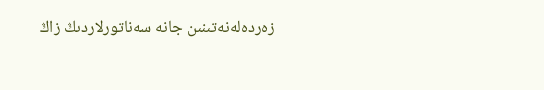زەردەلەنەتىنىن جانە سەناتورلاردىڭ زاڭ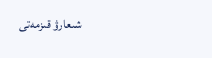شىعارۋ قىزمەتى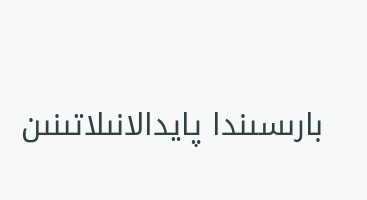بارىسىندا پايدالانىلاتىنىن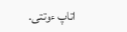اتاپ ءوتتى.